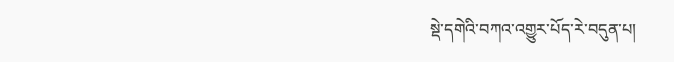སྡེ་དགེའི་བཀའ་འགྱུར་པོད་རེ་བདུན་པ།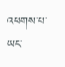འཕགས་པ་ཡང་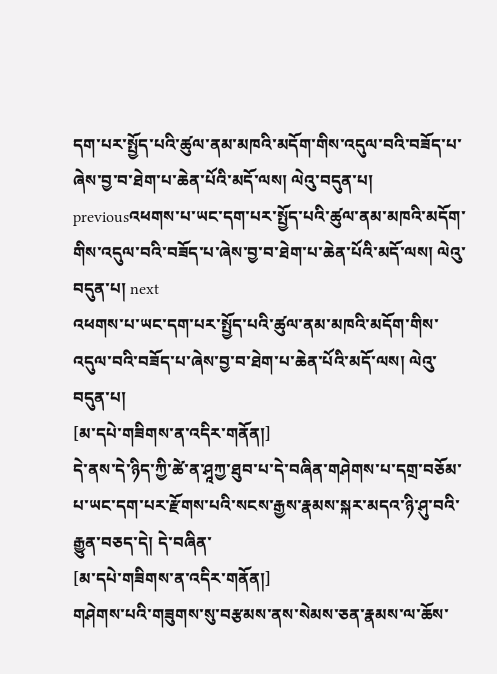དག་པར་སྤྱོད་པའི་ཚུལ་ནམ་མཁའི་མདོག་གིས་འདུལ་བའི་བཟོད་པ་ཞེས་བྱ་བ་ཐེག་པ་ཆེན་པོའི་མདོ་ལས། ལེའུ་བདུན་པ།
previousའཕགས་པ་ཡང་དག་པར་སྤྱོད་པའི་ཚུལ་ནམ་མཁའི་མདོག་གིས་འདུལ་བའི་བཟོད་པ་ཞེས་བྱ་བ་ཐེག་པ་ཆེན་པོའི་མདོ་ལས། ལེའུ་བདུན་པ། next
འཕགས་པ་ཡང་དག་པར་སྤྱོད་པའི་ཚུལ་ནམ་མཁའི་མདོག་གིས་འདུལ་བའི་བཟོད་པ་ཞེས་བྱ་བ་ཐེག་པ་ཆེན་པོའི་མདོ་ལས། ལེའུ་བདུན་པ།
[མ་དཔེ་གཟིགས་ན་འདིར་གནོན།]
དེ་ནས་དེ་ཉིད་ཀྱི་ཚེ་ན་ཤཱཀྱ་ཐུབ་པ་དེ་བཞིན་གཤེགས་པ་དགྲ་བཅོམ་པ་ཡང་དག་པར་རྫོགས་པའི་སངས་རྒྱས་རྣམས་སྐར་མདའ་ཉི་ཤུ་བའི་རྒྱུན་བཅད་དེ། དེ་བཞིན་
[མ་དཔེ་གཟིགས་ན་འདིར་གནོན།]
གཤེགས་པའི་གཟུགས་སུ་བརྩམས་ནས་སེམས་ཅན་རྣམས་ལ་ཆོས་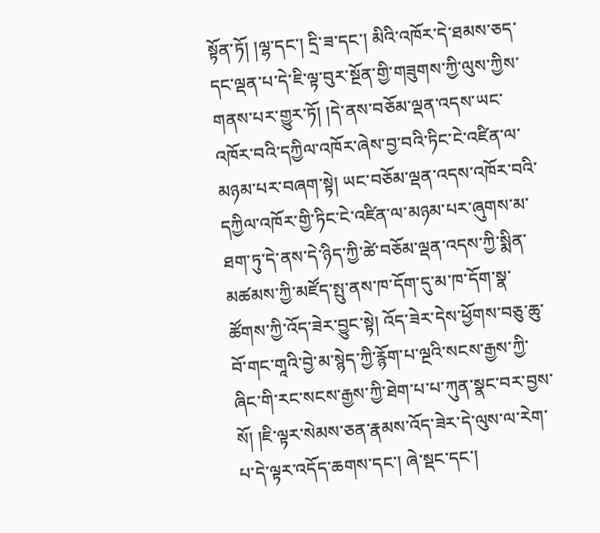སྟོན་ཏོ། །ལྷ་དང་། དྲི་ཟ་དང་། མིའི་འཁོར་དེ་ཐམས་ཅད་དང་ལྡན་པ་དེ་ཇི་ལྟ་བུར་སྔོན་གྱི་གཟུགས་ཀྱི་ལུས་ཀྱིས་གནས་པར་གྱུར་ཏོ། །དེ་ནས་བཅོམ་ལྡན་འདས་ཡང་འཁོར་བའི་དཀྱིལ་འཁོར་ཞེས་བྱ་བའི་ཏིང་ངེ་འཛིན་ལ་མཉམ་པར་བཞག་སྟེ། ཡང་བཅོམ་ལྡན་འདས་འཁོར་བའི་དཀྱིལ་འཁོར་གྱི་ཏིང་ངེ་འཛིན་ལ་མཉམ་པར་ཞུགས་མ་ཐག་ཏུ་དེ་ནས་དེ་ཉིད་ཀྱི་ཚེ་བཅོམ་ལྡན་འདས་ཀྱི་སྨིན་མཚམས་ཀྱི་མཛོད་སྤུ་ནས་ཁ་དོག་དུ་མ་ཁ་དོག་སྣ་ཚོགས་ཀྱི་འོད་ཟེར་བྱུང་སྟེ། འོད་ཟེར་དེས་ཕྱོགས་བཅུ་ཆུ་བོ་གང་གཱའི་བྱེ་མ་སྙེད་ཀྱི་རྙོག་པ་ལྔའི་སངས་རྒྱས་ཀྱི་ཞིང་གི་རང་སངས་རྒྱས་ཀྱི་ཐེག་པ་པ་ཀུན་སྣང་བར་བྱས་སོ། །ཇི་ལྟར་སེམས་ཅན་རྣམས་འོད་ཟེར་དེ་ལུས་ལ་རེག་པ་དེ་ལྟར་འདོད་ཆགས་དང་། ཞེ་སྡང་དང་།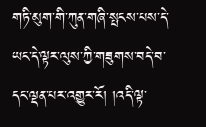གཏི་མུག་གི་ཀུན་གཞི་སྤངས་པས་དེ་ཡང་དེ་ལྟར་ལུས་ཀྱི་གཟུགས་བདེ་བ་དང་ལྡན་པར་འགྱུར་རོ། །འདི་ལྟ་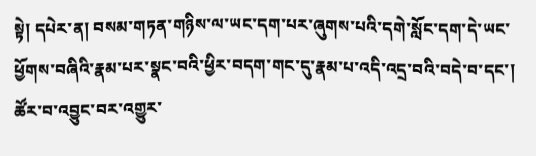སྟེ། དཔེར་ན། བསམ་གཏན་གཉིས་ལ་ཡང་དག་པར་ཞུགས་པའི་དགེ་སློང་དག་དེ་ཡང་ཕྱོགས་བཞིའི་རྣམ་པར་སྣང་བའི་ཕྱིར་བདག་གང་དུ་རྣམ་པ་འདི་འདྲ་བའི་བདེ་བ་དང་། ཚོར་བ་འབྱུང་བར་འགྱུར་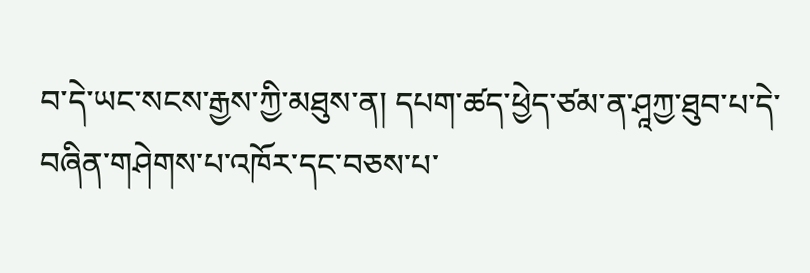བ་དེ་ཡང་སངས་རྒྱས་ཀྱི་མཐུས་ན། དཔག་ཚད་ཕྱེད་ཙམ་ན་ཤཱཀྱ་ཐུབ་པ་དེ་བཞིན་གཤེགས་པ་འཁོར་དང་བཅས་པ་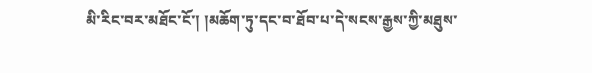མི་རིང་བར་མཐོང་ངོ་། །མཆོག་ཏུ་དང་བ་ཐོབ་པ་དེ་སངས་རྒྱས་ཀྱི་མཐུས་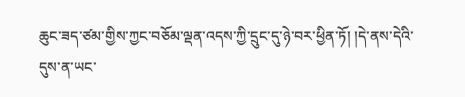ཆུང་ཟད་ཙམ་གྱིས་ཀྱང་བཅོམ་ལྡན་འདས་ཀྱི་དྲུང་དུ་ཉེ་བར་ཕྱིན་ཏོ། །དེ་ནས་དེའི་དུས་ན་ཡང་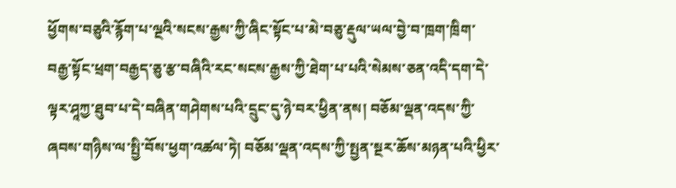ཕྱོགས་བཅུའི་རྙོག་པ་ལྔའི་སངས་རྒྱས་ཀྱི་ཞིང་སྟོང་པ་མེ་བཅུ་རྡུལ་ཡལ་བྱེ་བ་ཁྲག་ཁྲིག་བརྒྱ་སྟོང་ཕྲག་བརྒྱད་ཅུ་རྩ་བཞིའི་རང་སངས་རྒྱས་ཀྱི་ཐེག་པ་པའི་སེམས་ཅན་འདི་དག་དེ་ལྟར་ཤཱཀྱ་ཐུབ་པ་དེ་བཞིན་གཤེགས་པའི་དྲུང་དུ་ཉེ་བར་ཕྱིན་ནས། བཅོམ་ལྡན་འདས་ཀྱི་ཞབས་གཉིས་ལ་སྤྱི་བོས་ཕྱག་འཚལ་ཏེ། བཅོམ་ལྡན་འདས་ཀྱི་སྤྱན་སྔར་ཆོས་མཉན་པའི་ཕྱིར་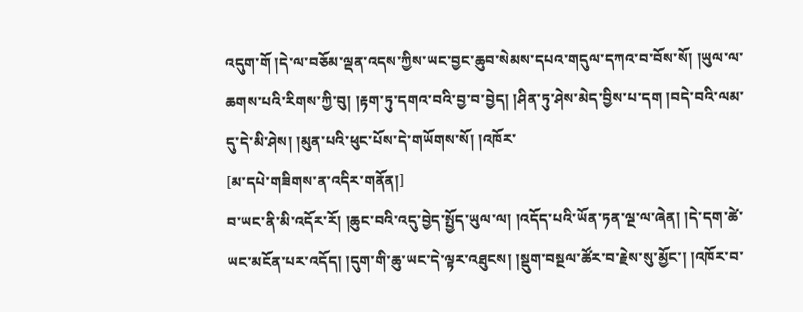འདུག་གོ །དེ་ལ་བཅོམ་ལྡན་འདས་ཀྱིས་ཡང་བྱང་ཆུབ་སེམས་དཔའ་གདུལ་དཀའ་བ་བོས་སོ། །ཡུལ་ལ་ཆགས་པའི་རིགས་ཀྱི་བུ། །རྟག་ཏུ་དགའ་བའི་བྱ་བ་བྱེད། །ཤིན་ཏུ་ཤེས་མེད་བྱིས་པ་དག །བདེ་བའི་ལམ་དུ་དེ་མི་ཤེས། །མུན་པའི་ཕུང་པོས་དེ་གཡོགས་སོ། །འཁོར་
[མ་དཔེ་གཟིགས་ན་འདིར་གནོན།]
བ་ཡང་ནི་མི་འདོར་རོ། །ཆུང་བའི་འདུ་བྱེད་སྤྱོད་ཡུལ་ལ། །འདོད་པའི་ཡོན་ཏན་ལྔ་ལ་ཞེན། །དེ་དག་ཚེ་ཡང་མངོན་པར་འདོད། །དུག་གི་ཆུ་ཡང་དེ་ལྟར་འཐུངས། །སྡུག་བསྔལ་ཚོར་བ་རྗེས་སུ་མྱོང་། །འཁོར་བ་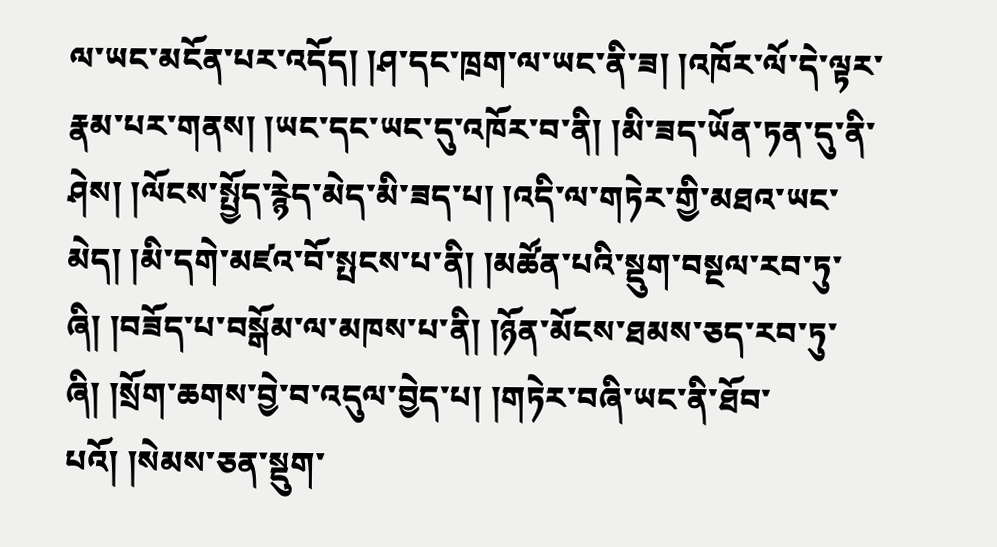ལ་ཡང་མངོན་པར་འདོད། །ཤ་དང་ཁྲག་ལ་ཡང་ནི་ཟ། །འཁོར་ལོ་དེ་ལྟར་རྣམ་པར་གནས། །ཡང་དང་ཡང་དུ་འཁོར་བ་ནི། །མི་ཟད་ཡོན་ཏན་དུ་ནི་ཤེས། །ལོངས་སྤྱོད་རྙེད་མེད་མི་ཟད་པ། །འདི་ལ་གཏེར་གྱི་མཐའ་ཡང་མེད། །མི་དགེ་མཛའ་བོ་སྤངས་པ་ནི། །མཚོན་པའི་སྡུག་བསྔལ་རབ་ཏུ་ཞི། །བཟོད་པ་བསྒོམ་ལ་མཁས་པ་ནི། །ཉོན་མོངས་ཐམས་ཅད་རབ་ཏུ་ཞི། །སྲོག་ཆགས་བྱེ་བ་འདུལ་བྱེད་པ། །གཏེར་བཞི་ཡང་ནི་ཐོབ་པའོ། །སེམས་ཅན་སྡུག་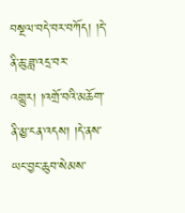བསྔལ་བདེ་བར་བཀོད། །དེ་ནི་ཆུ་ཟླ་འདྲ་བར་འགྱུར། །འགྲོ་བའི་མཆོག་ནི་མྱ་ངན་འདས། །དེ་ནས་ཡང་བྱང་ཆུབ་སེམས་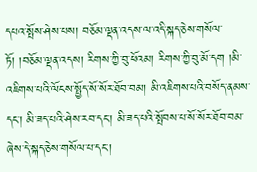དཔའ་སྤོས་ཤེས་པས། བཅོམ་ལྡན་འདས་ལ་འདི་སྐད་ཅེས་གསོལ་ཏོ། །བཅོམ་ལྡན་འདས། རིགས་ཀྱི་བུ་ཕོའམ། རིགས་ཀྱི་བུ་མོ་དག །མི་འཇིགས་པའི་ལོངས་སྤྱོད་སོ་སོར་ཐོབ་བམ། མི་འཇིགས་པའི་བསོད་ནམས་དང་། མི་ཟད་པའི་ཤེས་རབ་དང་། མི་ཟད་པའི་སྤོབས་པ་སོ་སོར་ཐོབ་བམ་ཞེས་དེ་སྐད་ཅེས་གསོལ་པ་དང་།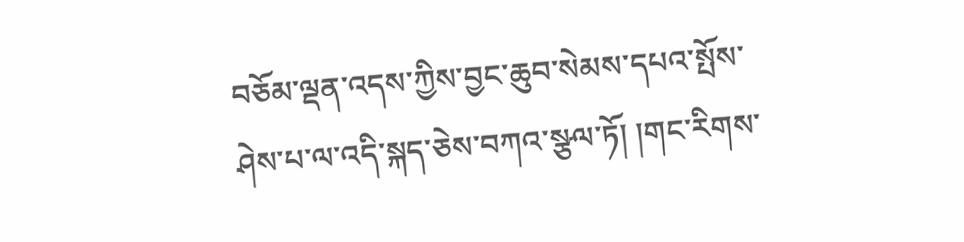བཅོམ་ལྡན་འདས་ཀྱིས་བྱང་ཆུབ་སེམས་དཔའ་སྤོས་ཤེས་པ་ལ་འདི་སྐད་ཅེས་བཀའ་སྩལ་ཏོ། །གང་རིགས་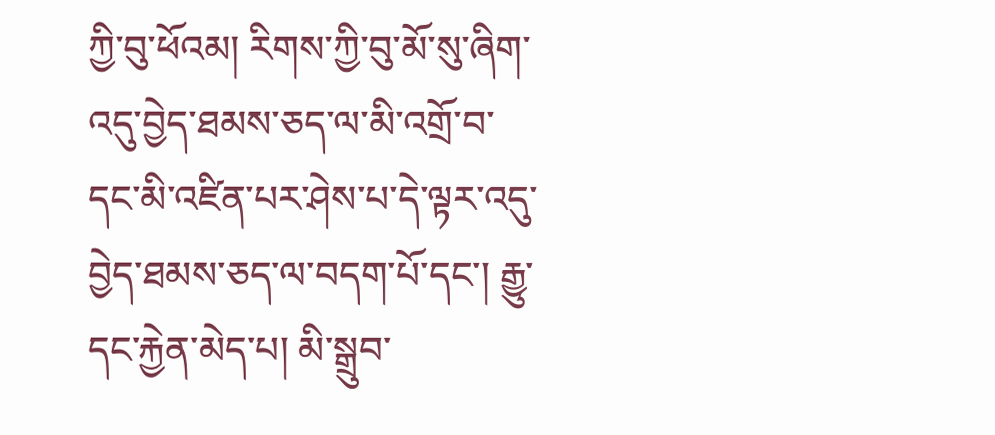ཀྱི་བུ་ཕོའམ། རིགས་ཀྱི་བུ་མོ་སུ་ཞིག་འདུ་བྱེད་ཐམས་ཅད་ལ་མི་འགྲོ་བ་དང་མི་འཛིན་པར་ཤེས་པ་དེ་ལྟར་འདུ་བྱེད་ཐམས་ཅད་ལ་བདག་པོ་དང་། རྒྱུ་དང་རྐྱེན་མེད་པ། མི་སྒྲུབ་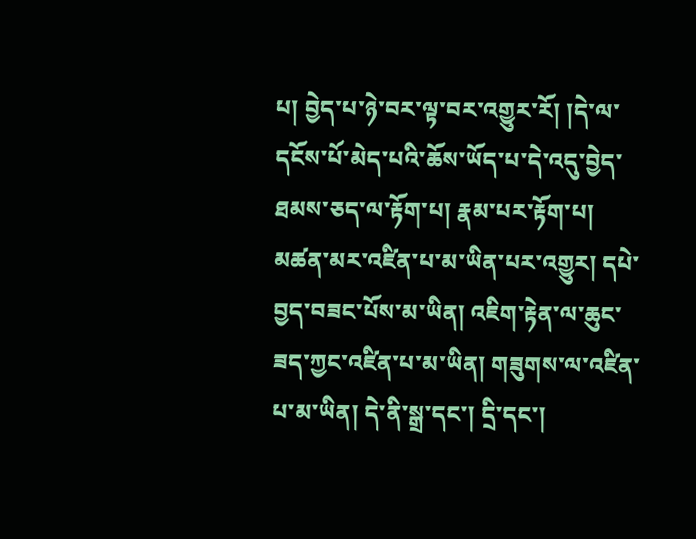པ། བྱེད་པ་ཉེ་བར་ལྟ་བར་འགྱུར་རོ། །དེ་ལ་དངོས་པོ་མེད་པའི་ཆོས་ཡོད་པ་དེ་འདུ་བྱེད་ཐམས་ཅད་ལ་རྟོག་པ། རྣམ་པར་རྟོག་པ། མཚན་མར་འཛིན་པ་མ་ཡིན་པར་འགྱུར། དཔེ་བྱད་བཟང་པོས་མ་ཡིན། འཇིག་རྟེན་ལ་ཆུང་ཟད་ཀྱང་འཛིན་པ་མ་ཡིན། གཟུགས་ལ་འཛིན་པ་མ་ཡིན། དེ་ནི་སྒྲ་དང་། དྲི་དང་།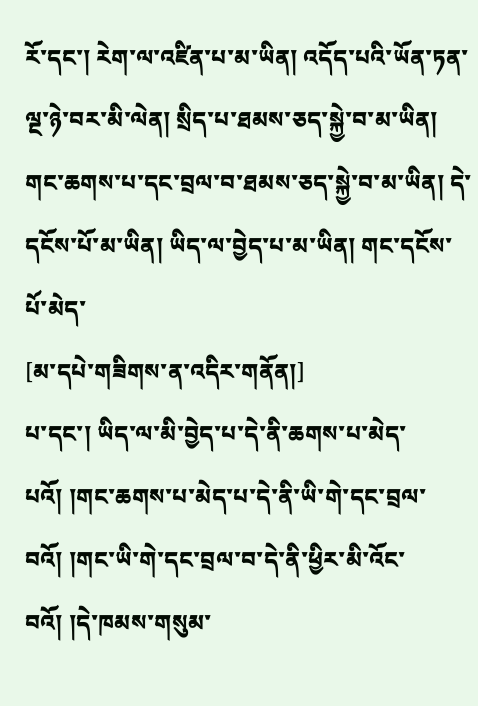རོ་དང་། རེག་ལ་འཛིན་པ་མ་ཡིན། འདོད་པའི་ཡོན་ཏན་ལྔ་ཉེ་བར་མི་ལེན། སྲིད་པ་ཐམས་ཅད་སྐྱེ་བ་མ་ཡིན། གང་ཆགས་པ་དང་བྲལ་བ་ཐམས་ཅད་སྐྱེ་བ་མ་ཡིན། དེ་དངོས་པོ་མ་ཡིན། ཡིད་ལ་བྱེད་པ་མ་ཡིན། གང་དངོས་པོ་མེད་
[མ་དཔེ་གཟིགས་ན་འདིར་གནོན།]
པ་དང་། ཡིད་ལ་མི་བྱེད་པ་དེ་ནི་ཆགས་པ་མེད་པའོ། །གང་ཆགས་པ་མེད་པ་དེ་ནི་ཡི་གེ་དང་བྲལ་བའོ། །གང་ཡི་གེ་དང་བྲལ་བ་དེ་ནི་ཕྱིར་མི་འོང་བའོ། །དེ་ཁམས་གསུམ་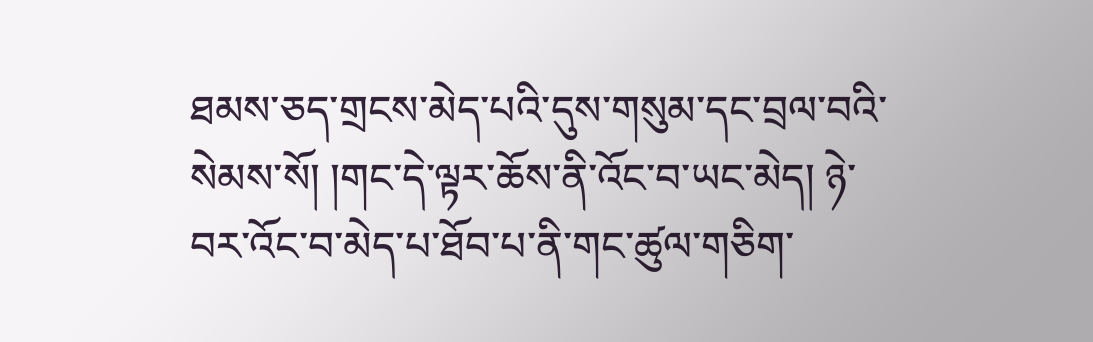ཐམས་ཅད་གྲངས་མེད་པའི་དུས་གསུམ་དང་བྲལ་བའི་སེམས་སོ། །གང་དེ་ལྟར་ཆོས་ནི་འོང་བ་ཡང་མེད། ཉེ་བར་འོང་བ་མེད་པ་ཐོབ་པ་ནི་གང་ཚུལ་གཅིག་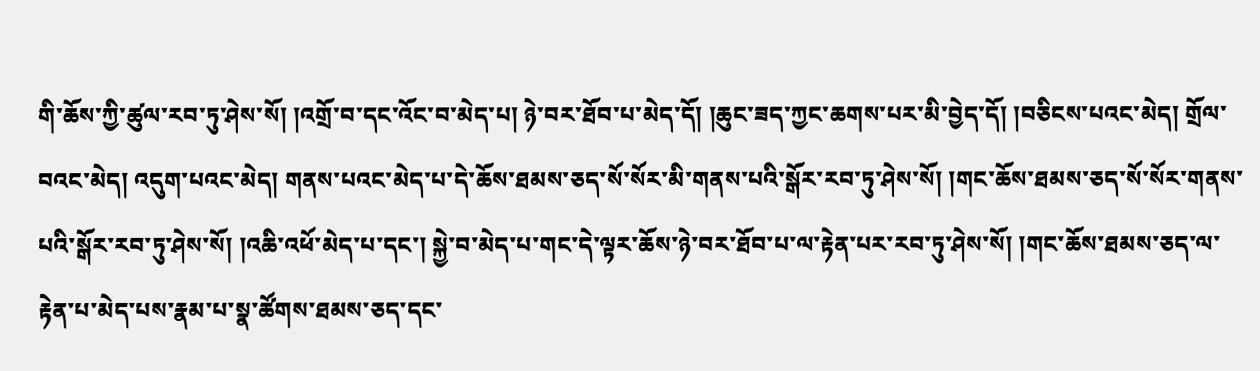གི་ཆོས་ཀྱི་ཚུལ་རབ་ཏུ་ཤེས་སོ། །འགྲོ་བ་དང་འོང་བ་མེད་པ། ཉེ་བར་ཐོབ་པ་མེད་དོ། །ཆུང་ཟད་ཀྱང་ཆགས་པར་མི་བྱེད་དོ། །བཅིངས་པའང་མེད། གྲོལ་བའང་མེད། འདུག་པའང་མེད། གནས་པའང་མེད་པ་དེ་ཆོས་ཐམས་ཅད་སོ་སོར་མི་གནས་པའི་སྒོར་རབ་ཏུ་ཤེས་སོ། །གང་ཆོས་ཐམས་ཅད་སོ་སོར་གནས་པའི་སྒོར་རབ་ཏུ་ཤེས་སོ། །འཆི་འཕོ་མེད་པ་དང་། སྐྱེ་བ་མེད་པ་གང་དེ་ལྟར་ཆོས་ཉེ་བར་ཐོབ་པ་ལ་རྟེན་པར་རབ་ཏུ་ཤེས་སོ། །གང་ཆོས་ཐམས་ཅད་ལ་རྟེན་པ་མེད་པས་རྣམ་པ་སྣ་ཚོགས་ཐམས་ཅད་དང་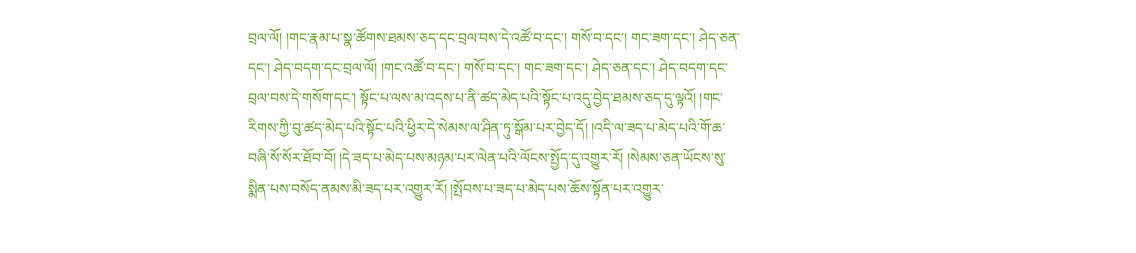བྲལ་ལོ། །གང་རྣམ་པ་སྣ་ཚོགས་ཐམས་ཅད་དང་བྲལ་བས་དེ་འཚོ་བ་དང་། གསོ་བ་དང་། གང་ཟག་དང་། ཤེད་ཅན་དང་། ཤེད་བདག་དང་བྲལ་ལོ། །གང་འཚོ་བ་དང་། གསོ་བ་དང་། གང་ཟག་དང་། ཤེད་ཅན་དང་། ཤེད་བདག་དང་བྲལ་བས་དེ་གསོག་དང་། སྟོང་པ་ལས་མ་འདས་པ་ནི་ཚད་མེད་པའི་སྟོང་པ་འདུ་བྱེད་ཐམས་ཅད་དུ་ལྟའོ། །གང་རིགས་ཀྱི་བུ་ཚད་མེད་པའི་སྟོང་པའི་ཕྱིར་དེ་སེམས་ལ་ཤིན་ཏུ་སྒོམ་པར་བྱེད་དོ། །འདི་ལ་ཟད་པ་མེད་པའི་གོ་ཆ་བཞི་སོ་སོར་ཐོབ་བོ། །དེ་ཟད་པ་མེད་པས་མཉམ་པར་ལེན་པའི་ལོངས་སྤྱོད་དུ་འགྱུར་རོ། །སེམས་ཅན་ཡོངས་སུ་སྨིན་པས་བསོད་ནམས་མི་ཟད་པར་འགྱུར་རོ། །སྤོབས་པ་ཟད་པ་མེད་པས་ཆོས་སྟོན་པར་འགྱུར་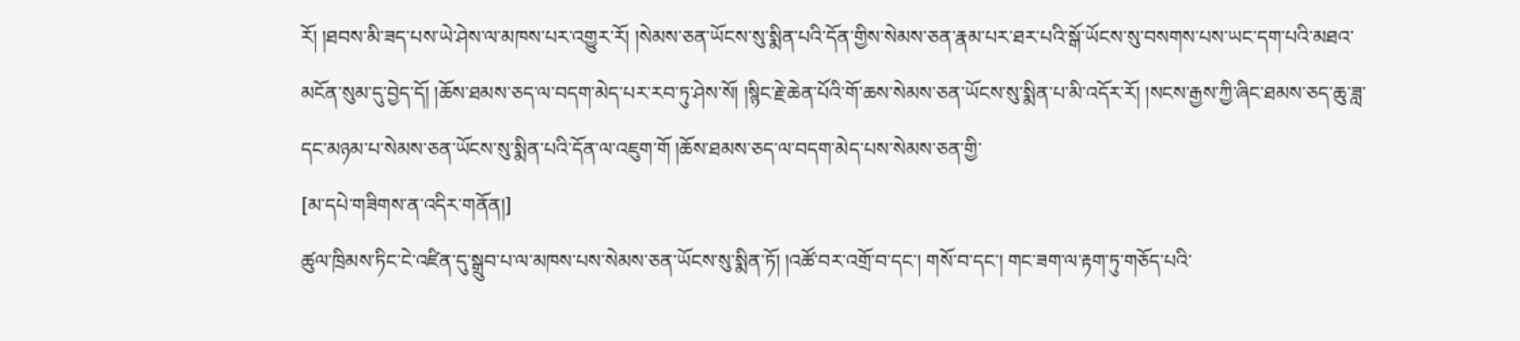རོ། །ཐབས་མི་ཟད་པས་ཡེ་ཤེས་ལ་མཁས་པར་འགྱུར་རོ། །སེམས་ཅན་ཡོངས་སུ་སྨིན་པའི་དོན་གྱིས་སེམས་ཅན་རྣམ་པར་ཐར་པའི་སྒོ་ཡོངས་སུ་བསགས་པས་ཡང་དག་པའི་མཐའ་མངོན་སུམ་དུ་བྱེད་དོ། །ཆོས་ཐམས་ཅད་ལ་བདག་མེད་པར་རབ་ཏུ་ཤེས་སོ། །སྙིང་རྗེ་ཆེན་པོའི་གོ་ཆས་སེམས་ཅན་ཡོངས་སུ་སྨིན་པ་མི་འདོར་རོ། །སངས་རྒྱས་ཀྱི་ཞིང་ཐམས་ཅད་ཆུ་ཟླ་དང་མཉམ་པ་སེམས་ཅན་ཡོངས་སུ་སྨིན་པའི་དོན་ལ་འཇུག་གོ །ཆོས་ཐམས་ཅད་ལ་བདག་མེད་པས་སེམས་ཅན་གྱི་
[མ་དཔེ་གཟིགས་ན་འདིར་གནོན།]
ཚུལ་ཁྲིམས་ཏིང་ངེ་འཛིན་དུ་སྒྲུབ་པ་ལ་མཁས་པས་སེམས་ཅན་ཡོངས་སུ་སྨིན་ཏོ། །འཚོ་བར་འགྲོ་བ་དང་། གསོ་བ་དང་། གང་ཟག་ལ་རྟག་ཏུ་གཅོད་པའི་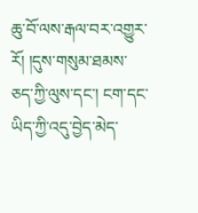ཆུ་བོ་ལས་རྒལ་བར་འགྱུར་རོ། །དུས་གསུམ་ཐམས་ཅད་ཀྱི་ལུས་དང་། ངག་དང་ཡིད་ཀྱི་འདུ་བྱེད་མེད་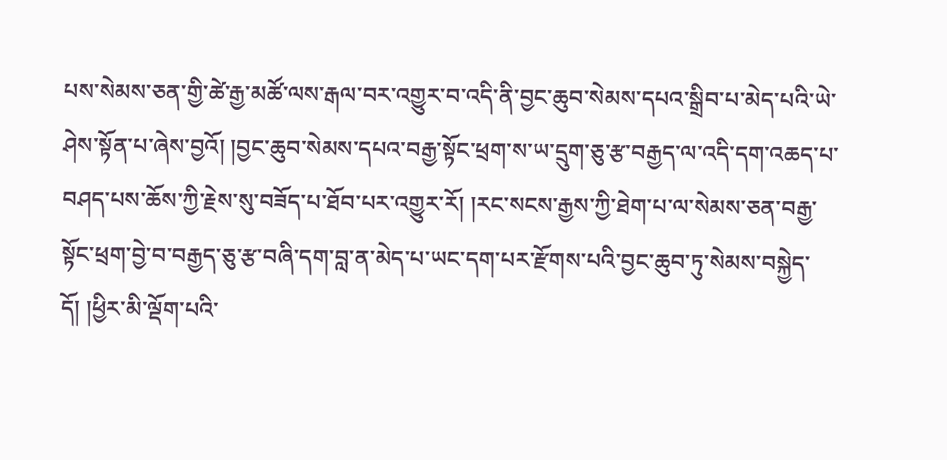པས་སེམས་ཅན་གྱི་ཚེ་རྒྱ་མཚོ་ལས་རྒལ་བར་འགྱུར་བ་འདི་ནི་བྱང་ཆུབ་སེམས་དཔའ་སྒྲིབ་པ་མེད་པའི་ཡེ་ཤེས་སྟོན་པ་ཞེས་བྱའོ། །བྱང་ཆུབ་སེམས་དཔའ་བརྒྱ་སྟོང་ཕྲག་ས་ཡ་དྲུག་ཅུ་རྩ་བརྒྱད་ལ་འདི་དག་འཆད་པ་བཤད་པས་ཆོས་ཀྱི་རྗེས་སུ་བཟོད་པ་ཐོབ་པར་འགྱུར་རོ། །རང་སངས་རྒྱས་ཀྱི་ཐེག་པ་ལ་སེམས་ཅན་བརྒྱ་སྟོང་ཕྲག་བྱེ་བ་བརྒྱད་ཅུ་རྩ་བཞི་དག་བླ་ན་མེད་པ་ཡང་དག་པར་རྫོགས་པའི་བྱང་ཆུབ་ཏུ་སེམས་བསྐྱེད་དོ། །ཕྱིར་མི་ལྡོག་པའི་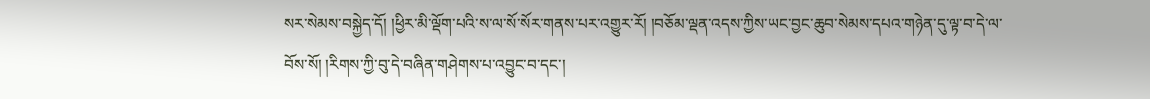སར་སེམས་བསྐྱེད་དོ། །ཕྱིར་མི་ལྡོག་པའི་ས་ལ་སོ་སོར་གནས་པར་འགྱུར་རོ། །བཅོམ་ལྡན་འདས་ཀྱིས་ཡང་བྱང་ཆུབ་སེམས་དཔའ་གཉེན་དུ་ལྟ་བ་དེ་ལ་བོས་སོ། །རིགས་ཀྱི་བུ་དེ་བཞིན་གཤེགས་པ་འབྱུང་བ་དང་།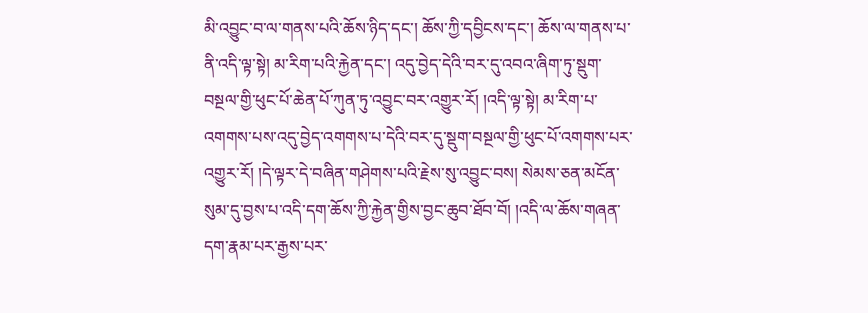མི་འབྱུང་བ་ལ་གནས་པའི་ཆོས་ཉིད་དང་། ཆོས་ཀྱི་དབྱིངས་དང་། ཆོས་ལ་གནས་པ་ནི་འདི་ལྟ་སྟེ། མ་རིག་པའི་རྐྱེན་དང་། འདུ་བྱེད་དེའི་བར་དུ་འབའ་ཞིག་ཏུ་སྡུག་བསྔལ་གྱི་ཕུང་པོ་ཆེན་པོ་ཀུན་ཏུ་འབྱུང་བར་འགྱུར་རོ། །འདི་ལྟ་སྟེ། མ་རིག་པ་འགགས་པས་འདུ་བྱེད་འགགས་པ་དེའི་བར་དུ་སྡུག་བསྔལ་གྱི་ཕུང་པོ་འགགས་པར་འགྱུར་རོ། །དེ་ལྟར་དེ་བཞིན་གཤེགས་པའི་རྗེས་སུ་འབྱུང་བས། སེམས་ཅན་མངོན་སུམ་དུ་བྱས་པ་འདི་དག་ཆོས་ཀྱི་རྐྱེན་གྱིས་བྱང་ཆུབ་ཐོབ་བོ། །འདི་ལ་ཆོས་གཞན་དག་རྣམ་པར་རྒྱས་པར་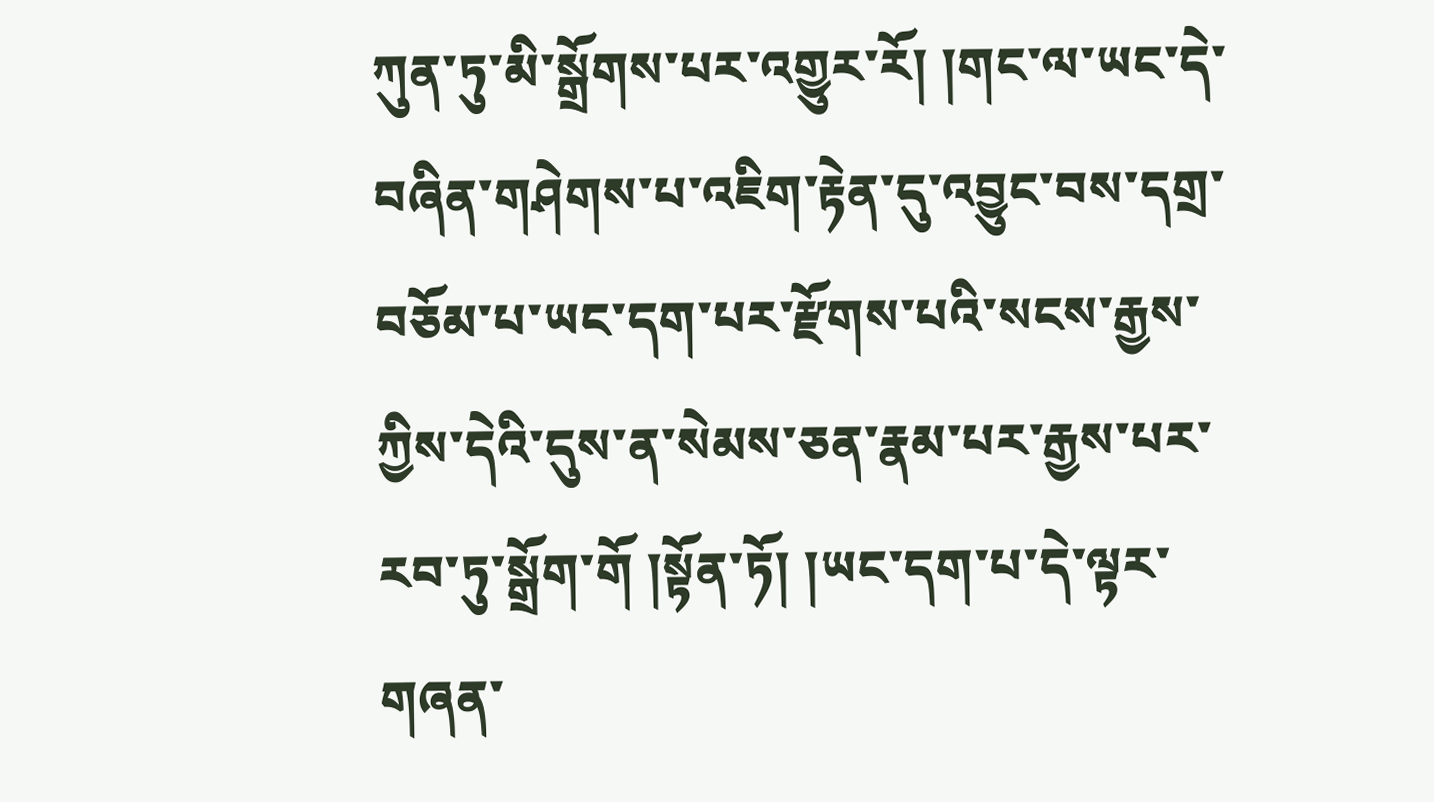ཀུན་ཏུ་མི་སྒྲོགས་པར་འགྱུར་རོ། །གང་ལ་ཡང་དེ་བཞིན་གཤེགས་པ་འཇིག་རྟེན་དུ་འབྱུང་བས་དགྲ་བཅོམ་པ་ཡང་དག་པར་རྫོགས་པའི་སངས་རྒྱས་ཀྱིས་དེའི་དུས་ན་སེམས་ཅན་རྣམ་པར་རྒྱས་པར་རབ་ཏུ་སྒྲོག་གོ །སྟོན་ཏོ། །ཡང་དག་པ་དེ་ལྟར་གཞན་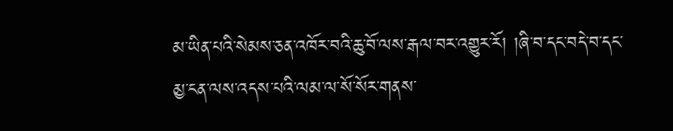མ་ཡིན་པའི་སེམས་ཅན་འཁོར་བའི་ཆུ་བོ་ལས་རྒལ་བར་འགྱུར་རོ། །ཞི་བ་དང་བདེ་བ་དང་མྱ་ངན་ལས་འདས་པའི་ལམ་ལ་སོ་སོར་གནས་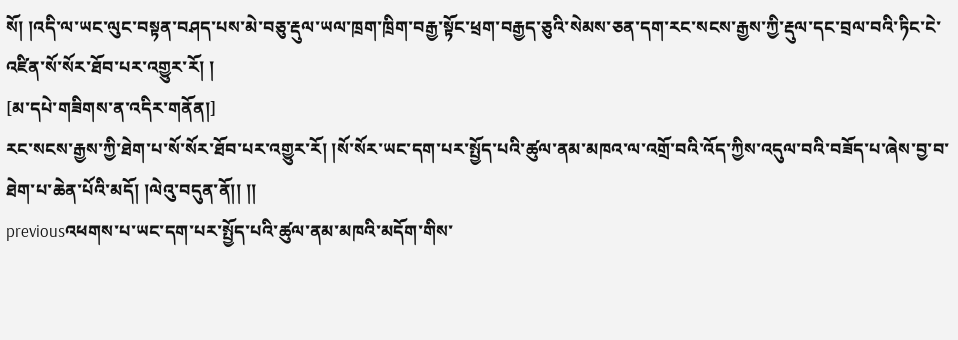སོ། །འདི་ལ་ཡང་ལུང་བསྟན་བཤད་པས་མེ་བཅུ་རྡུལ་ཡལ་ཁྲག་ཁྲིག་བརྒྱ་སྟོང་ཕྲག་བརྒྱད་ཅུའི་སེམས་ཅན་དག་རང་སངས་རྒྱས་ཀྱི་རྡུལ་དང་བྲལ་བའི་ཏིང་ངེ་འཛིན་སོ་སོར་ཐོབ་པར་འགྱུར་རོ། །
[མ་དཔེ་གཟིགས་ན་འདིར་གནོན།]
རང་སངས་རྒྱས་ཀྱི་ཐེག་པ་སོ་སོར་ཐོབ་པར་འགྱུར་རོ། །སོ་སོར་ཡང་དག་པར་སྤྱོད་པའི་ཚུལ་ནམ་མཁའ་ལ་འགྲོ་བའི་འོད་ཀྱིས་འདུལ་བའི་བཟོད་པ་ཞེས་བྱ་བ་ཐེག་པ་ཆེན་པོའི་མདོ། །ལེའུ་བདུན་ནོ།། །།
previousའཕགས་པ་ཡང་དག་པར་སྤྱོད་པའི་ཚུལ་ནམ་མཁའི་མདོག་གིས་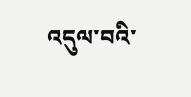འདུལ་བའི་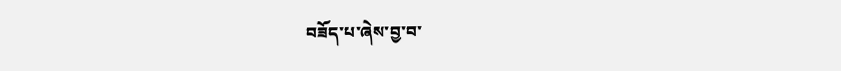བཟོད་པ་ཞེས་བྱ་བ་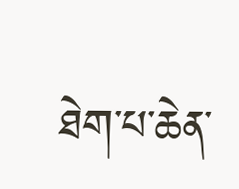ཐེག་པ་ཆེན་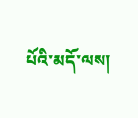པོའི་མདོ་ལས།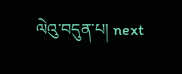ལེའུ་བདུན་པ། next